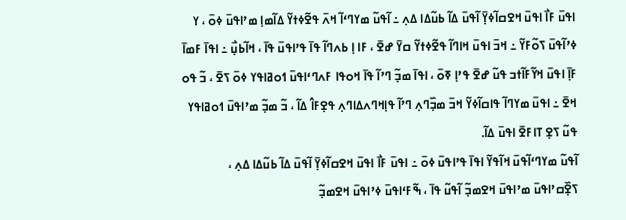ߊߟߎ߫ ߓߊ߯ ߊߟߎ߫ ߞߐߛߊ߬ߦߌ߲߫ ߊ߬ߟߎ߫ ߡߊ߬ ߕߎ߬ߡߊ ߡߍ߲ ߸ ߊ߬ߟߎ߬ ߘߌߣߵߊ߬ ߞߍ߫ ߟߐ߬ߦߙߌ߬ ߡߊ߬ߘߊ߲ ߘߴߊߟߎ߫ ߦߋ߫ ، ߌ ߦߴߊ߬ߟߎ߫ ߖߋ߬ߓߌ߬ ߸ ߞߏ߫ ߊߟߎ߫ ߞߊߣߊ߬ ߟߐ߬ߦߙߌ߬ ߛߌ߫ ߝߐ߫ ، ߓߊ ߊ߲ ߕߍߣߊ߬ ߟߊ߫ ߟߴߊߟߎ߫ ߟߊ߫ ، ߞߊ߬ߕߎ߲߯ ߸ ߊߟߊ߫ ߓߘߊ߫ ߓߊ߲߫ ߊߟߎ߫ ߞߌ߬ߓߊ߬ߙߏ ߟߎ߬ ߝߐ߫ ߟߴߊ߲ ߧߋ߫ ، ߊߟߊ߫ ߘߏ߲߬ ߣߴߊ߬ ߟߊ߫ ߞߋߟߊ ߓߍߣߵߊߟߎ߫ ߗߋߥߊߟߌ ߦߋ߫ ߖߐ߫ ، ߏ߬ ߟߋ ߞߐ߫ ߸ ߊߟߎ߫ ߘߌߣߊ߬ ߟߊߛߊ߬ߦߌ߬ ߞߏ߫ ߘߏ߲߰ߣߍ߲ ߣߴߊ߬ ߟߊ߲ߞߣߍߡߊߣߍ߲ ߟߐ߲ߓߊ߮ ߡߊ߬ ، ߏ߬ ߘߏ߲߬ ߘߴߊߟߎ߫ ߗߋߥߊߟߌ ߟߎ߬ ߖߐ߲ ߠߊߓߐ߫ ߊߟߎ߫ ߡߊ߬.
ߊ߬ߟߎ߬ ߘߌߣߵߊ߬ߟߎ߫ ߞߊ߬ߟߌ߬ ߊߟߊ߫ ߟߴߊߟߎ߫ ߦߋ߫ ߸ ߊߟߎ߫ ߓߊ߯ ߊߟߎ߫ ߞߐߛߊ߬ߦߌ߲߫ ߊ߬ߟߎ߫ ߡߊ߬ ߕߎ߬ߡߊ ߡߍ߲ ، ߖߐ߲߰ߛߴߊߟߎ߫ ߘߴߊߟߎ߫ ߞߐߘߏ߲߬ ߊ߬ߟߎ߬ ߟߊ߫ ، ߒ߬ߓߵߊߟߎ߫ ߦߴߊߟߎ߫ ߞߐߘߏ߲߬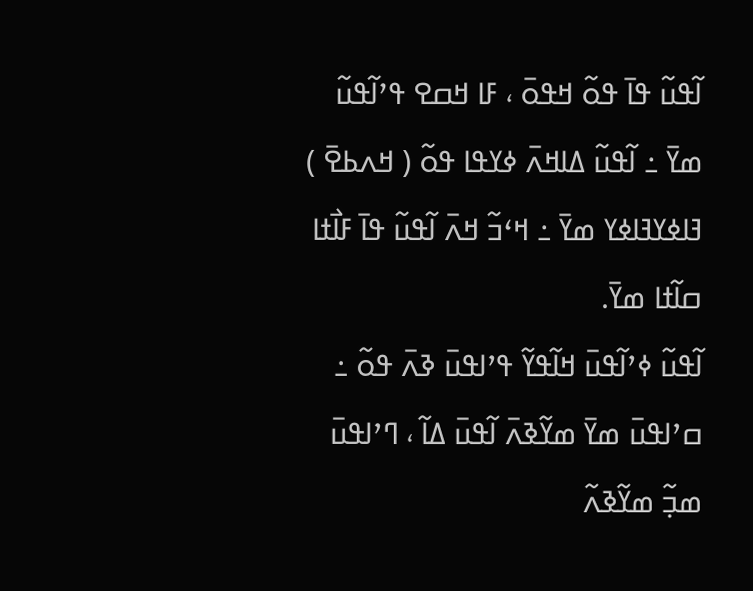ߊ߬ߟߎ߬ ߟߊ߫ ߟߋ߬ ߞߟߋ߫ ، ߓߊ ߞߛߐ ߟߴߊ߬ߟߎ߬ ߘߌ߫ ߸ ߊ߬ߟߎ߬ ߡߊߞߍ߫ ߦߌߟߊ ߟߋ߬ ( ߞߍߕߐ߫ ) ߔߊߦߌߔߊߦߌ ߘߌ߫ ߸ ߞߵߏ߬ ߞߍ߫ ߊ߬ߟߎ߬ ߟߊ߫ ߓߊ߯ߙߊ ߛߊ߬ߙߊ ߘߌ߫.
ߊ߬ߟߎ߬ ߦߴߊ߬ߟߎ߫ ߞߊ߬ߟߌ߬ ߟߴߊߟߎ߫ ߢߍ߫ ߟߋ߬ ߸ ߛߴߊߟߎ߫ ߘߌ߫ ߘߌ߬ߢߍ߫ ߊ߬ߟߎ߫ ߡߊ߬ ، ߣߴߊߟߎ߫ ߘߏ߲߬ ߘߌ߬ߢߍ߬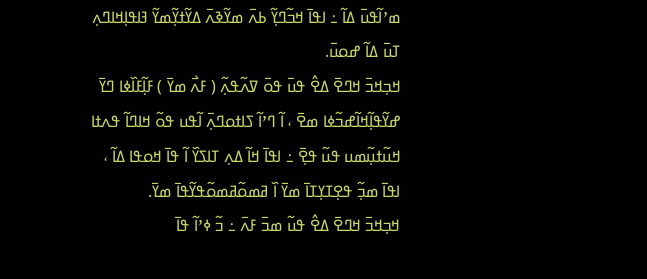ߘߴߊ߬ߟߎ߫ ߡߊ߬ ߸ ߊߟߊ߫ ߞߏ߬ߣߌ߲߬ ߕߍ߫ ߘߌ߬ߢߍ߫ ߡߌ߬ߙߌ߲߬ߘߌ߬ ߔߊߟߊ߲ߞߊߣߍ߲ ߠߎ߫ ߡߊ߬ ߝߋߎ߫.
ߞߏ߲ߞߏ߫ ߞߣߐ߫ ߡߐ߮ ߟߎ߫ ߟߋ߫ ߜߍ߬ߟߍ߲߬ ( ߓߍ߯ ߘߌ߫ ) ߓߊ߲߬ߓߊ߰ߦߊ ߣߌ߫ ߝߌ߬ߟߊ߲߬ߞߊ߬ߝߏ߬ߦߊ ߘߐ߫ ، ߊ߬ ߣߴߊ߬ ߖߊߙߋߣߍ߲߫ ߊ߬ߟߎ ߟߋ߬ ߞߊߣߊ߬ ߟߍߙߊ ߞߎ߬ߙߎ߲߬ߘߎ ߟߎ߬ ߟߐ߲߫ ߸ ߊߟߊ߫ ߞߊ߬ ߡߍ߲ ߠߊߖߌ߰ ߊ߬ ߟߊ߫ ߞߋߟߊ ߡߊ߬ ، ߊߟߊ߫ ߘߏ߲߬ ߟߐ߲ߠߌ߲ߠߊ߫ ߘߌ߫ ߊ߰ ߥߘߋ߬ߥߘߋ߬ߟߌ߬ߟߊ߫ ߘߌ߫.
ߞߏ߲ߞߏ߫ ߞߣߐ߫ ߡߐ߮ ߟߎ߬ ߘߏ߫ ߓߍ߫ ߸ ߏ߬ ߦߴߊ߬ ߟߊ߫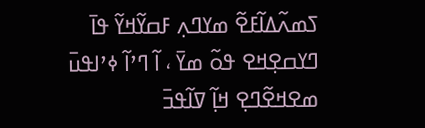ߖߘߍ߬ߡߊ߬ߓߐ߬ ߘߌߣߍ߲ ߓߛߌ߬ߞߌ߬ ߟߊ߫ ߣߌߛߐ߲ߞߐ ߟߋ߬ ߘߌ߫ ، ߊ߬ ߣߴߊ߬ ߦߴߊߟߎ߫ ߘߐߞߐ߬ߣߐ߲ ߞߊ߲߬ ߜߊ߬ߟߏ߫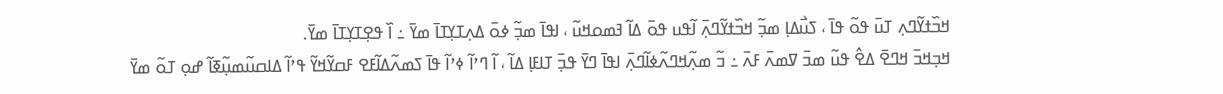ߞߏ߰ߙߌ߬ߣߍ߲ ߠߎ߫ ߟߋ߬ ߟߊ߫ ، ߖߎ߯ߡߊ߲ ߘߏ߲߬ ߞߏ߰ߙߌ߬ߣߍ߲߫ ߊ߬ߟߎ ߟߋ߫ ߡߊ߬ ߔߘߋߞߎ߬ ، ߊߟߊ߫ ߘߏ߲߬ ߦߋ߫ ߡߍ߲ߠߌ߲ߠߊ߫ ߘߌ߫ ߸ ߊ߰ ߟߐ߲ߠߌ߲ߠߊ߫ ߘߌ߫.
ߞߏ߲ߞߏ߫ ߞߣߐ߫ ߡߐ߮ ߟߎ߬ ߘߏ߫ ߜߘߍ߫ ߓߍ߫ ߸ ߏ߬ ߘߍ߲߬ߞߣߍ߬ߦߊ߬ߣߍ߲߫ ߊߟߊ߫ ߣߌ߫ ߟߏ߲߫ ߠߊߓߊ߲ ߡߊ߬ ، ߊ߬ ߣߴߊ߬ ߦߴߊ߬ ߟߊ߫ ߖߘߍ߬ߡߊ߬ߓߐ ߓߛߌ߬ߞߌ߬ ߟߴߊ߬ ߡߊߛߎ߬ߘߎ߲߬ߧߊ߬ ߝߋ߲ ߠߋ߬ ߘߌ߫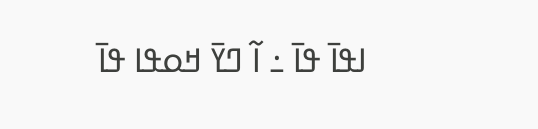ߊߟߊ߫ ߟߊ߫ ߸ ߊ߬ ߣߌ߫ ߞߋߟߊ ߟߊ߫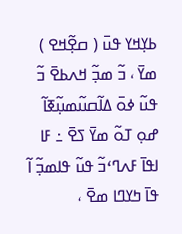ߕߌ߲ߞߌ ߟߎ߫ ( ߛߐ߲߬ߞߐ ) ߘߌ߫ ، ߏ߬ ߘߏ߲߬ ߞߍߕߐ߫ ߏ߬ ߟߎ߬ ߦߋ߫ ߡߊ߬ߛߎ߬ߘߎ߲߬ߧߊ߬ ߝߋ߲ ߠߋ߬ ߘߌ߫ ߖߐ߫ ߸ ߓߊ ߊߟߊ߫ ߓߍߣߵߏ߬ ߟߎ߬ ߟߊߘߏ߲߬ ߊ߬ ߟߊ߫ ߤߌߣߊ ߘߐ߫ ،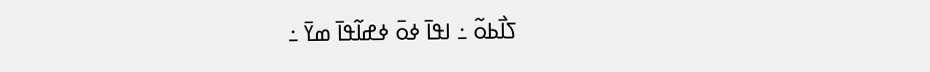ߖߊ߯ߕߋ߬ ߸ ߊߟߊ߫ ߦߋ߫ ߦߝߊ߬ߟߊ߫ ߘߌ߫ ߸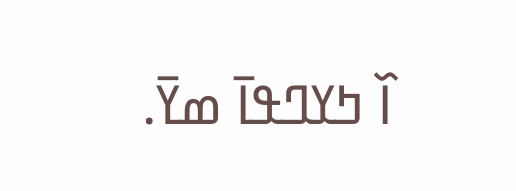ߊ߰ ߤߌߣߟߊ߫ ߘߌ߫.